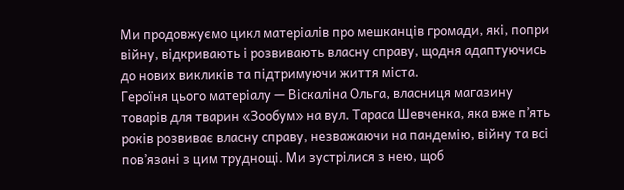Ми продовжуємо цикл матеріалів про мешканців громади, які, попри війну, відкривають і розвивають власну справу, щодня адаптуючись до нових викликів та підтримуючи життя міста.
Героїня цього матеріалу — Віскаліна Ольга, власниця магазину товарів для тварин «Зообум» на вул. Тараса Шевченка, яка вже п’ять років розвиває власну справу, незважаючи на пандемію, війну та всі пов’язані з цим труднощі. Ми зустрілися з нею, щоб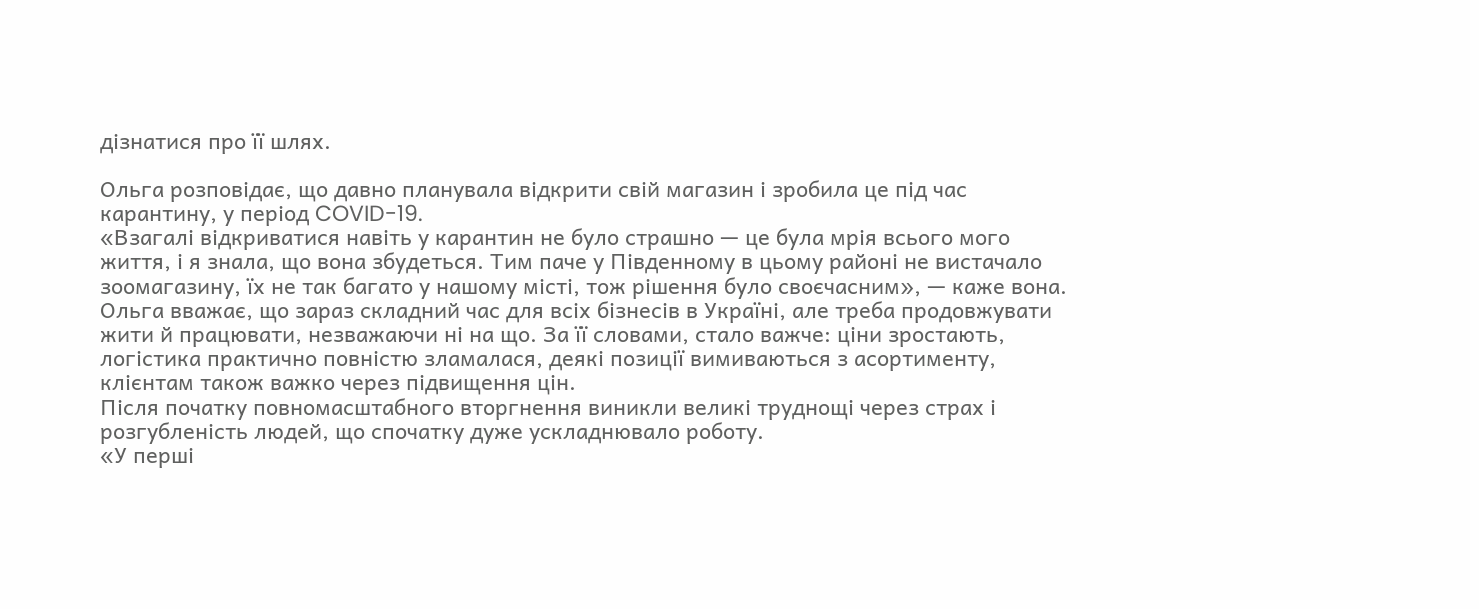дізнатися про її шлях.

Ольга розповідає, що давно планувала відкрити свій магазин і зробила це під час карантину, у період COVID-19.
«Взагалі відкриватися навіть у карантин не було страшно — це була мрія всього мого життя, і я знала, що вона збудеться. Тим паче у Південному в цьому районі не вистачало зоомагазину, їх не так багато у нашому місті, тож рішення було своєчасним», — каже вона.
Ольга вважає, що зараз складний час для всіх бізнесів в Україні, але треба продовжувати жити й працювати, незважаючи ні на що. За її словами, стало важче: ціни зростають, логістика практично повністю зламалася, деякі позиції вимиваються з асортименту, клієнтам також важко через підвищення цін.
Після початку повномасштабного вторгнення виникли великі труднощі через страх і розгубленість людей, що спочатку дуже ускладнювало роботу.
«У перші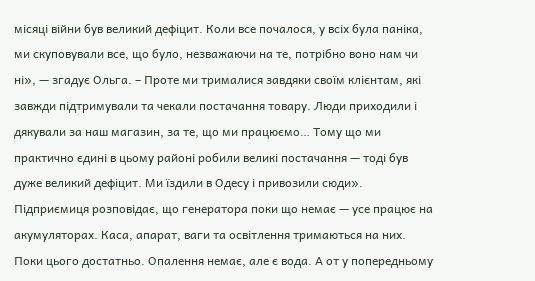місяці війни був великий дефіцит. Коли все почалося, у всіх була паніка, ми скуповували все, що було, незважаючи на те, потрібно воно нам чи ні», — згадує Ольга. – Проте ми трималися завдяки своїм клієнтам, які завжди підтримували та чекали постачання товару. Люди приходили і дякували за наш магазин, за те, що ми працюємо… Тому що ми практично єдині в цьому районі робили великі постачання — тоді був дуже великий дефіцит. Ми їздили в Одесу і привозили сюди».
Підприємиця розповідає, що генератора поки що немає — усе працює на акумуляторах. Каса, апарат, ваги та освітлення тримаються на них. Поки цього достатньо. Опалення немає, але є вода. А от у попередньому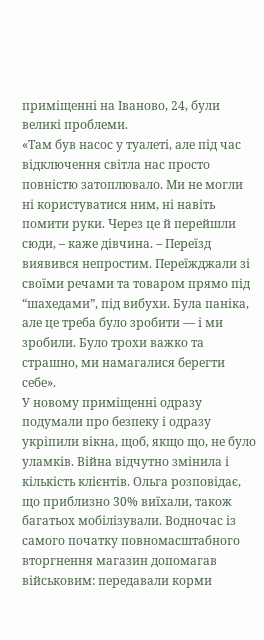приміщенні на Іваново, 24, були великі проблеми.
«Там був насос у туалеті, але під час відключення світла нас просто повністю затоплювало. Ми не могли ні користуватися ним, ні навіть помити руки. Через це й перейшли сюди, – каже дівчина. – Переїзд виявився непростим. Переїжджали зі своїми речами та товаром прямо під “шахедами”, під вибухи. Була паніка, але це треба було зробити — і ми зробили. Було трохи важко та страшно, ми намагалися берегти себе».
У новому приміщенні одразу подумали про безпеку і одразу укріпили вікна, щоб, якщо що, не було уламків. Війна відчутно змінила і кількість клієнтів. Ольга розповідає, що приблизно 30% виїхали, також багатьох мобілізували. Водночас із самого початку повномасштабного вторгнення магазин допомагав військовим: передавали корми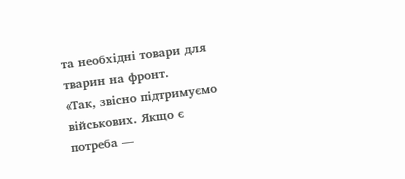та необхідні товари для тварин на фронт.
«Так, звісно підтримуємо військових. Якщо є потреба —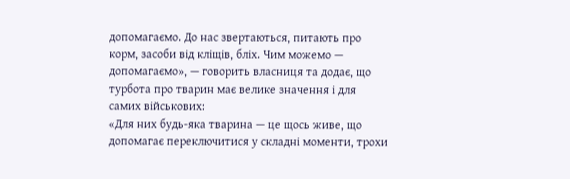допомагаємо. До нас звертаються, питають про корм, засоби від кліщів, бліх. Чим можемо — допомагаємо», — говорить власниця та додає, що турбота про тварин має велике значення і для самих військових:
«Для них будь-яка тварина — це щось живе, що допомагає переключитися у складні моменти, трохи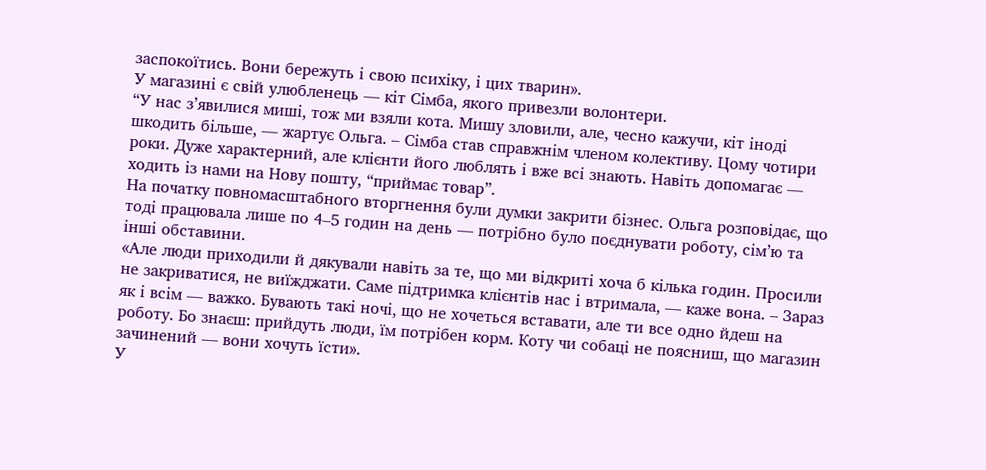заспокоїтись. Вони бережуть і свою психіку, і цих тварин».
У магазині є свій улюбленець — кіт Сімба, якого привезли волонтери.
“У нас з’явилися миші, тож ми взяли кота. Мишу зловили, але, чесно кажучи, кіт іноді шкодить більше, — жартує Ольга. – Сімба став справжнім членом колективу. Цому чотири роки. Дуже характерний, але клієнти його люблять і вже всі знають. Навіть допомагає — ходить із нами на Нову пошту, “приймає товар”.
На початку повномасштабного вторгнення були думки закрити бізнес. Ольга розповідає, що тоді працювала лише по 4–5 годин на день — потрібно було поєднувати роботу, сім’ю та інші обставини.
«Але люди приходили й дякували навіть за те, що ми відкриті хоча б кілька годин. Просили не закриватися, не виїжджати. Саме підтримка клієнтів нас і втримала, — каже вона. – Зараз як і всім — важко. Бувають такі ночі, що не хочеться вставати, але ти все одно йдеш на роботу. Бо знаєш: прийдуть люди, їм потрібен корм. Коту чи собаці не поясниш, що магазин зачинений — вони хочуть їсти».
У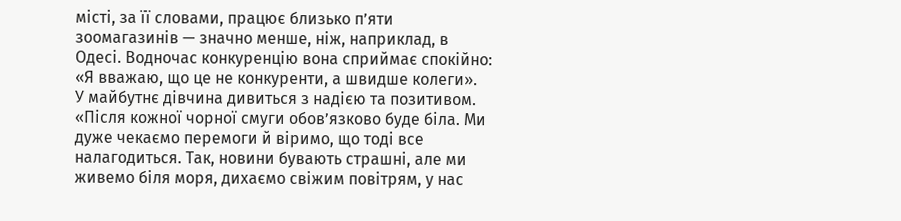місті, за її словами, працює близько п’яти зоомагазинів — значно менше, ніж, наприклад, в Одесі. Водночас конкуренцію вона сприймає спокійно: «Я вважаю, що це не конкуренти, а швидше колеги».
У майбутнє дівчина дивиться з надією та позитивом.
«Після кожної чорної смуги обов’язково буде біла. Ми дуже чекаємо перемоги й віримо, що тоді все налагодиться. Так, новини бувають страшні, але ми живемо біля моря, дихаємо свіжим повітрям, у нас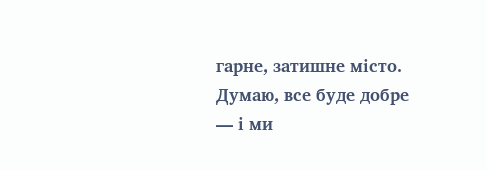гарне, затишне місто. Думаю, все буде добре — і ми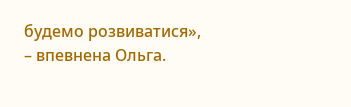будемо розвиватися», – впевнена Ольга.